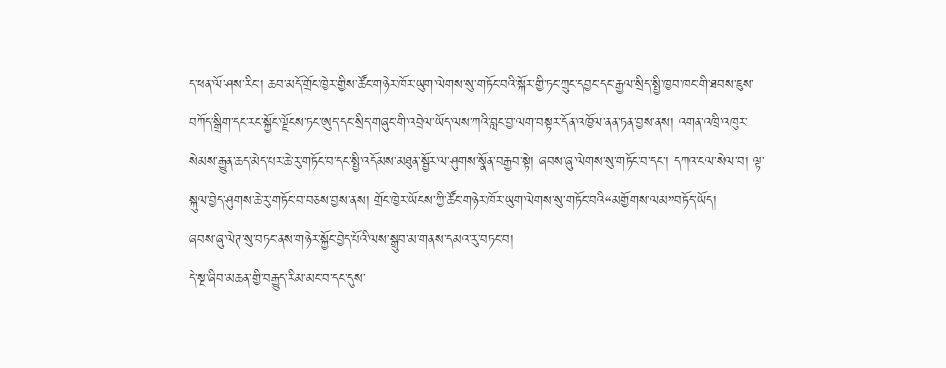ད་ཕན་ལོ་ཤས་རིང་། ཆབ་མདོ་གྲོང་ཁྱེར་གྱིས་ཚོང་གཉེར་ཁོར་ཡུག་ལེགས་སུ་གཏོང་བའི་སྐོར་གྱི་ཏང་ཀྲུང་དབྱང་དང་རྒྱལ་སྲིད་སྤྱི་ཁྱབ་ཁང་གི་ཐབས་ཇུས་བཀོད་སྒྲིག་དང་རང་སྐྱོང་ལྗོངས་ཏང་ཨུད་དང་སྲིད་གཞུང་གི་འབྲེལ་ཡོད་ལས་ཀའི་བླང་བྱ་ལག་བསྟར་དོན་འཁྱོལ་ནན་ཏན་བྱས་ནས། འགན་འཁྲི་འཁུར་སེམས་རྒྱུན་ཆད་མེད་པར་ཆེ་རུ་གཏོང་བ་དང་སྤྱི་འདོམས་མཐུན་སྦྱོར་ལ་ཤུགས་སྣོན་བརྒྱབ་སྟེ། ཞབས་ཞུ་ལེགས་སུ་གཏོང་བ་དང་། དཀའ་ངལ་སེལ་བ། ལྟ་སྐུལ་བྱེད་ཤུགས་ཆེ་རུ་གཏོང་བ་བཅས་བྱས་ནས། གྲོང་ཁྱེར་ཡོངས་ཀྱི་ཚོང་གཉེར་ཁོར་ཡུག་ལེགས་སུ་གཏོང་བའི“མགྱོགས་ལམ”བཏོད་ཡོད།
ཞབས་ཞུ་ལེཊ་སུ་བཏང་ནས་གཉེར་སྐྱོང་བྱེད་པོའི་ལས་སྒྲུབ་མ་གནས་དམའ་རུ་བཏང་བ།
དེ་སྔ་ཞིབ་མཆན་གྱི་བརྒྱུད་རིམ་མང་བ་དང་དུས་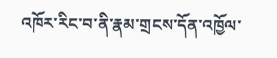འཁོར་རིང་བ་ནི་རྣམ་གྲངས་དོན་འཁྱོལ་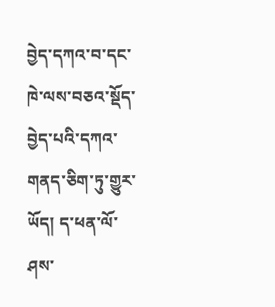བྱེད་དཀའ་བ་དང་ཁེ་ལས་བཅའ་སྡོད་བྱེད་པའི་དཀའ་གནད་ཅིག་ཏུ་གྱུར་ཡོད། ད་ཕན་ལོ་ཤས་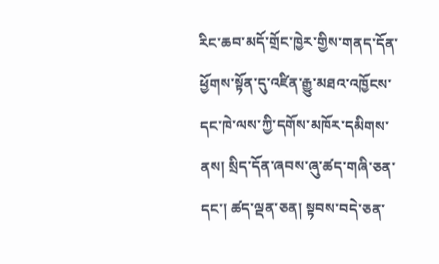རིང་ཆབ་མདོ་གྲོང་ཁྱེར་གྱིས་གནད་དོན་ཕྱོགས་སྟོན་དུ་འཛིན་རྒྱུ་མཐའ་འཁྱོངས་དང་ཁེ་ལས་ཀྱི་དགོས་མཁོར་དམིགས་ནས། སྲིད་དོན་ཞབས་ཞུ་ཚད་གཞི་ཅན་དང་། ཚད་ལྡན་ཅན། སྟབས་བདེ་ཅན་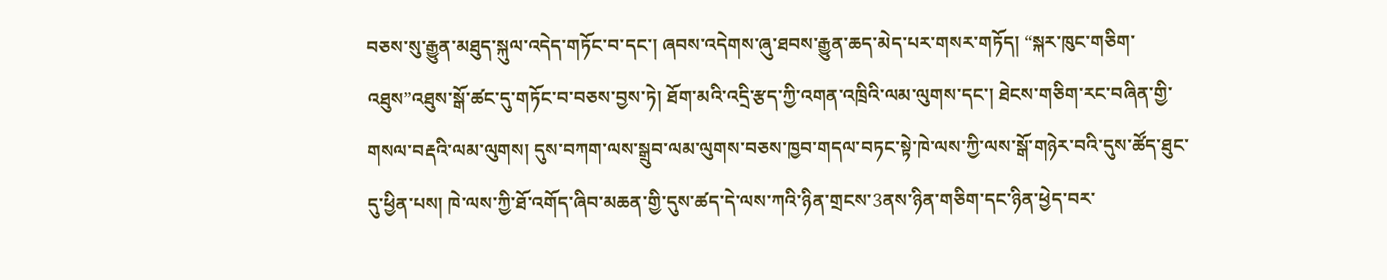བཅས་སུ་རྒྱུན་མཐུད་སྐུལ་འདེད་གཏོང་བ་དང་། ཞབས་འདེགས་ཞུ་ཐབས་རྒྱུན་ཆད་མེད་པར་གསར་གཏོད། “སྐར་ཁུང་གཅིག་འཐུས”འཐུས་སྒོ་ཚང་དུ་གཏོང་བ་བཅས་བྱས་ཏེ། ཐོག་མའི་འདྲི་རྩད་ཀྱི་འགན་འཁྲིའི་ལམ་ལུགས་དང་། ཐེངས་གཅིག་རང་བཞིན་གྱི་གསལ་བརྡའི་ལམ་ལུགས། དུས་བཀག་ལས་སྒྲུབ་ལམ་ལུགས་བཅས་ཁྱབ་གདལ་བཏང་སྟེ་ཁེ་ལས་ཀྱི་ལས་སྒོ་གཉེར་བའི་དུས་ཚོད་ཐུང་དུ་ཕྱིན་པས། ཁེ་ལས་ཀྱི་ཐོ་འགོད་ཞིབ་མཆན་གྱི་དུས་ཚད་དེ་ལས་ཀའི་ཉིན་གྲངས་3ནས་ཉིན་གཅིག་དང་ཉིན་ཕྱེད་བར་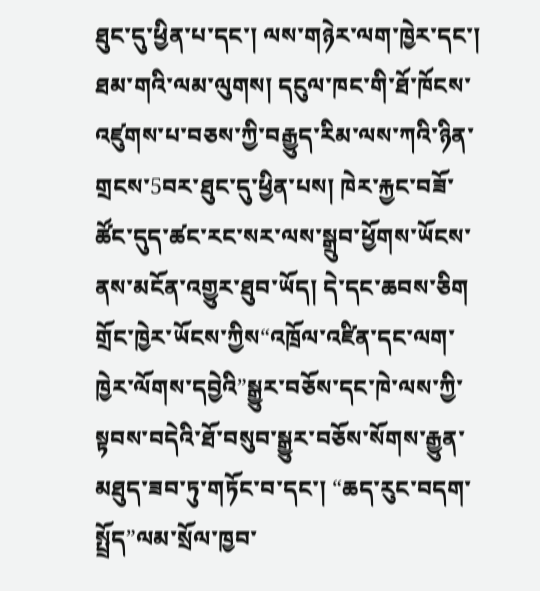ཐུང་དུ་ཕྱིན་པ་དང་། ལས་གཉེར་ལག་ཁྱེར་དང་། ཐམ་གའི་ལམ་ལུགས། དངུལ་ཁང་གི་ཐོ་ཁོངས་འཛུགས་པ་བཅས་ཀྱི་བརྒྱུད་རིམ་ལས་ཀའི་ཉིན་གྲངས་5བར་ཐུང་དུ་ཕྱིན་པས། ཁེར་རྐྱང་བཟོ་ཚོང་དུད་ཚང་རང་སར་ལས་སྒྲུབ་ཕྱོགས་ཡོངས་ནས་མངོན་འགྱུར་ཐུབ་ཡོད། དེ་དང་ཆབས་ཅིག གྲོང་ཁྱེར་ཡོངས་ཀྱིས“འཁྲོལ་འཛིན་དང་ལག་ཁྱེར་ལོགས་དབྱེའི”སྒྱུར་བཅོས་དང་ཁེ་ལས་ཀྱི་སྟབས་བདེའི་ཐོ་བསུབ་སྒྱུར་བཅོས་སོགས་རྒྱུན་མཐུད་ཟབ་ཏུ་གཏོང་བ་དང་། “ཆད་རུང་བདག་སྤྲོད”ལམ་སྲོལ་ཁྱབ་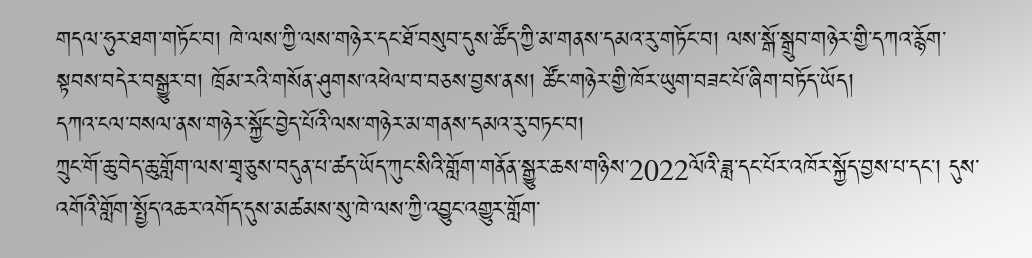གདལ་ཧུར་ཐག་གཏོང་བ། ཁེ་ལས་ཀྱི་ལས་གཉེར་དང་ཐོ་བསུབ་དུས་ཚོད་ཀྱི་མ་གནས་དམའ་རུ་གཏོང་བ། ལས་སྒོ་སྒྲུབ་གཉེར་གྱི་དཀའ་རྙོག་སྟབས་བདེར་བསྒྱུར་བ། ཁྲོམ་རའི་གསོན་ཤུགས་འཕེལ་བ་བཅས་བྱས་ནས། ཚོང་གཉེར་གྱི་ཁོར་ཡུག་བཟང་པོ་ཞིག་བཏོད་ཡོད།
དཀའ་ངལ་བསལ་ནས་གཉེར་སྐྱོང་བྱེད་པོའི་ལས་གཉེར་མ་གནས་དམའ་རུ་བཏང་བ།
ཀྲུང་གོ་ཆུ་བེད་ཆུ་གློག་ལས་གྲྭ་ཅུས་བདུན་པ་ཚད་ཡོད་ཀུང་སིའི་གློག་གནོན་སྒྱུར་ཆས་གཉིས་2022ལོའི་ཟླ་དང་པོར་འཁོར་སྐྱོད་བྱས་པ་དང་། དུས་འགོའི་གློག་སྤྱོད་འཆར་འགོད་དུས་མཚམས་སུ་ཁེ་ལས་ཀྱི་འབྱུང་འགྱུར་གློག་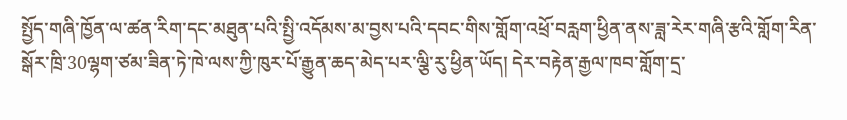སྤྱོད་གཞི་ཁྱོན་ལ་ཚན་རིག་དང་མཐུན་པའི་སྤྱི་འདོམས་མ་བྱས་པའི་དབང་གིས་གློག་འཕྲོ་བརླག་ཕྱིན་ནས་ཟླ་རེར་གཞི་རྩའི་གློག་རིན་སྒོར་ཁྲི་30ལྷག་ཙམ་ཟིན་ཏེ་ཁེ་ལས་ཀྱི་ཁུར་པོ་རྒྱུན་ཆད་མེད་པར་ལྕི་རུ་ཕྱིན་ཡོད། དེར་བརྟེན་རྒྱལ་ཁབ་གློག་དྲ་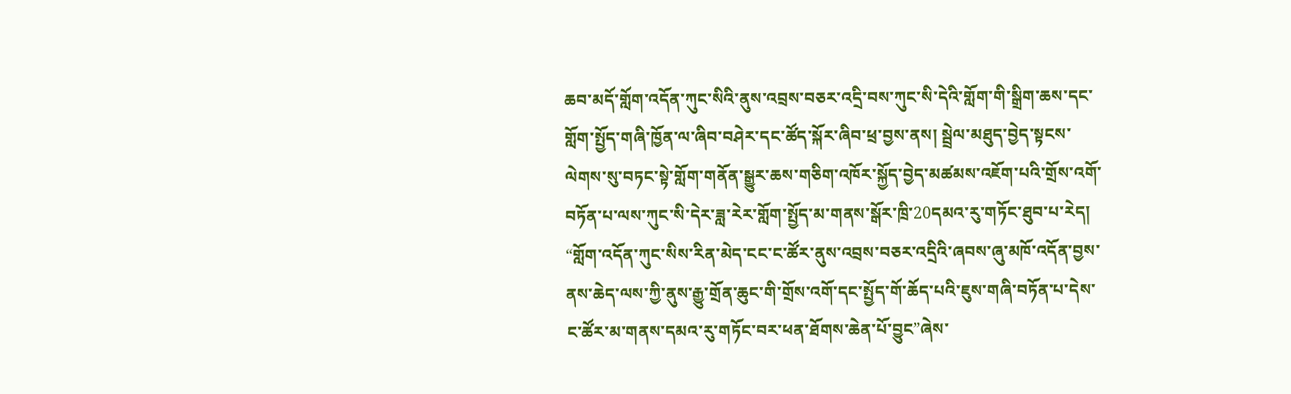ཆབ་མདོ་གློག་འདོན་ཀུང་སིའི་ནུས་འབྲས་བཅར་འདྲི་བས་ཀུང་སི་དེའི་གློག་གི་སྒྲིག་ཆས་དང་གློག་སྤྱོད་གཞི་ཁྱོན་ལ་ཞིབ་བཤེར་དང་ཚོད་སྐོར་ཞིབ་ཕྲ་བྱས་ནས། སྦྲེལ་མཐུད་བྱེད་སྟངས་ལེགས་སུ་བཏང་སྟེ་གློག་གནོན་སྒྱུར་ཆས་གཅིག་འཁོར་སྐྱོད་བྱེད་མཚམས་འཇོག་པའི་གྲོས་འགོ་བཏོན་པ་ལས་ཀུང་སི་དེར་ཟླ་རེར་གློག་སྤྱོད་མ་གནས་སྒོར་ཁྲི་20དམའ་རུ་གཏོང་ཐུབ་པ་རེད།
“གློག་འདོན་ཀུང་སིས་རིན་མེད་ངང་ང་ཚོར་ནུས་འབྲས་བཅར་འདྲིའི་ཞབས་ཞུ་མཁོ་འདོན་བྱས་ནས་ཆེད་ལས་ཀྱི་ནུས་རྒྱུ་གྲོན་ཆུང་གི་གྲོས་འགོ་དང་སྤྱོད་གོ་ཆོད་པའི་ཇུས་གཞི་བཏོན་པ་དེས་ང་ཚོར་མ་གནས་དམའ་རུ་གཏོང་བར་ཕན་ཐོགས་ཆེན་པོ་བྱུང”ཞེས་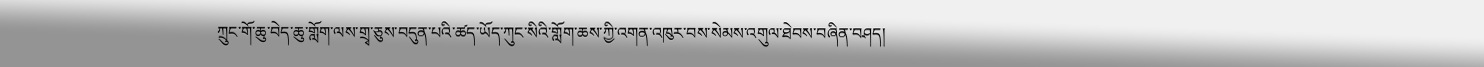ཀྲུང་གོ་ཆུ་བེད་ཆུ་གློག་ལས་གྲྭ་ཅུས་བདུན་པའི་ཚད་ཡོད་ཀུང་སིའི་གློག་ཆས་ཀྱི་འགན་འཁུར་བས་སེམས་འགུལ་ཐེབས་བཞིན་བཤད།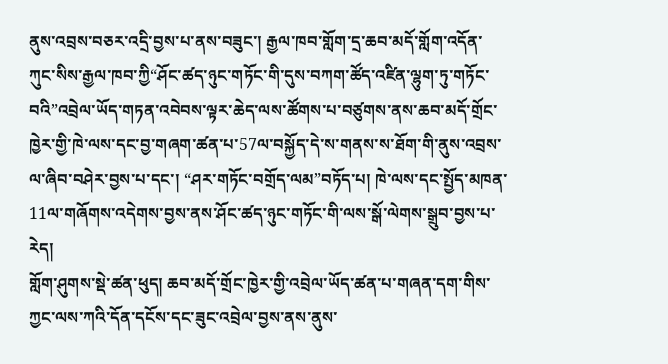ནུས་འབྲས་བཅར་འདྲི་བྱས་པ་ནས་བཟུང་། རྒྱལ་ཁབ་གློག་དྲ་ཆབ་མདོ་གློག་འདོན་ཀུང་སིས་རྒྱལ་ཁབ་ཀྱི“ཤོང་ཚད་ཉུང་གཏོང་གི་དུས་བཀག་ཚོད་འཛིན་ལྷུག་ཏུ་གཏོང་བའི”འབྲེལ་ཡོད་གཏན་འབེབས་ལྟར་ཆེད་ལས་ཚོགས་པ་བཙུགས་ནས་ཆབ་མདོ་གྲོང་ཁྱེར་གྱི་ཁེ་ལས་དང་བྱ་གཞག་ཚན་པ་57ལ་བསྐྱོད་དེ་ས་གནས་ས་ཐོག་གི་ནུས་འབྲས་ལ་ཞིབ་བཤེར་བྱས་པ་དང་། “ཤར་གཏོང་བགྲོད་ལམ”བཏོད་པ། ཁེ་ལས་དང་སྤྱོད་མཁན་11ལ་གཞོགས་འདེགས་བྱས་ནས་ཤོང་ཚད་ཉུང་གཏོང་གི་ལས་སྒོ་ལེགས་སྒྲུབ་བྱས་པ་རེད།
གློག་ཤུགས་སྡེ་ཚན་ཕུད། ཆབ་མདོ་གྲོང་ཁྱེར་གྱི་འབྲེལ་ཡོད་ཚན་པ་གཞན་དག་གིས་ཀྱང་ལས་ཀའི་དོན་དངོས་དང་ཟུང་འབྲེལ་བྱས་ནས་ནུས་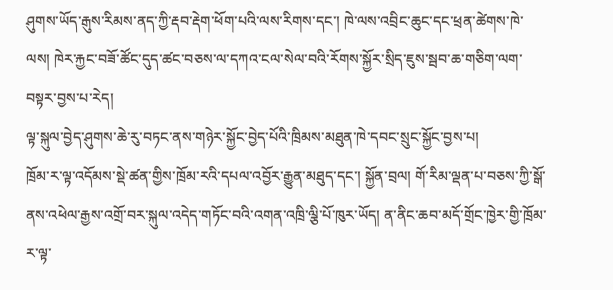ཤུགས་ཡོད་རྒུས་རིམས་ནད་ཀྱི་རྡབ་རྡེག་ཕོག་པའི་ལས་རིགས་དང་། ཁེ་ལས་འབྲིང་ཆུང་དང་ཕྲན་ཚེགས་ཁེ་ལས། ཁེར་རྐྱང་བཟོ་ཚོང་དུད་ཚང་བཅས་ལ་དཀའ་ངལ་སེལ་བའི་རོགས་སྐྱོར་སྲིད་ཇུས་སྦབ་ཆ་གཅིག་ལག་བསྟར་བྱས་པ་རེད།
ལྟ་སྐུལ་བྱེད་ཤུགས་ཆེ་རུ་བཏང་ནས་གཉེར་སྐྱོང་བྱེད་པོའི་ཁྲིམས་མཐུན་ཁེ་དབང་སྲུང་སྐྱོང་བྱས་པ།
ཁྲོམ་ར་ལྟ་འདོམས་སྡེ་ཚན་གྱིས་ཁྲོམ་རའི་དཔལ་འབྱོར་རྒྱུན་མཐུད་དང་། སྐྱོན་བྲལ། གོ་རིམ་ལྡན་པ་བཅས་ཀྱི་སྒོ་ནས་འཕེལ་རྒྱས་འགྲོ་བར་སྐུལ་འདེད་གཏོང་བའི་འགན་འཁྲི་ལྕི་པོ་ཁུར་ཡོད། ན་ནིང་ཆབ་མདོ་གྲོང་ཁྱེར་གྱི་ཁྲོམ་ར་ལྟ་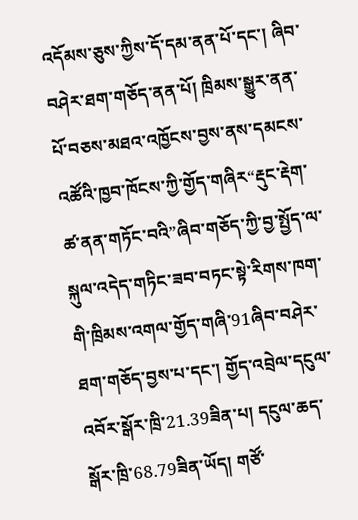འདོམས་ཅུས་ཀྱིས་དོ་དམ་ནན་པོ་དང་། ཞིབ་བཤེར་ཐག་གཅོད་ནན་པོ། ཁྲིམས་སྒྱུར་ནན་པོ་བཅས་མཐའ་འཁྱོངས་བྱས་ནས་དམངས་འཚོའི་ཁྱབ་ཁོངས་ཀྱི་གྱོད་གཞིར“རྡུང་རྡེག་ཚ་ནན་གཏོང་བའི”ཞིབ་གཅོད་ཀྱི་བྱ་སྤྱོད་ལ་སྐུལ་འདེད་གཏིང་ཟབ་བཏང་སྟེ་རིགས་ཁག་གི་ཁྲིམས་འགལ་གྱོད་གཞི་91ཞིབ་བཤེར་ཐག་གཅོད་བྱས་པ་དང་། གྱོད་འབྲེལ་དངུལ་འབོར་སྒོར་ཁྲི་21.39ཟིན་པ། དངུལ་ཆད་སྒོར་ཁྲི་68.79ཟིན་ཡོད། གཙོ་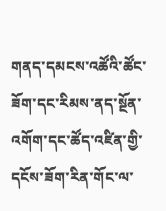གནད་དམངས་འཚོའི་ཚོང་ཟོག་དང་རིམས་ནད་སྔོན་འགོག་དང་ཚོད་འཛིན་གྱི་དངོས་ཟོག་རིན་གོང་ལ་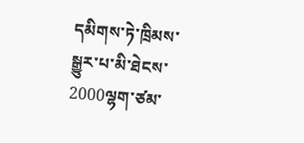དམིགས་ཏེ་ཁྲིམས་སྒྱུར་པ་མི་ཐེངས་2000ལྷག་ཙམ་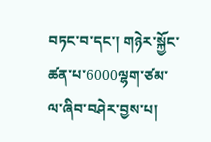བཏང་བ་དང་། གཉེར་སྐྱོང་ཚན་པ་6000ལྷག་ཙམ་ལ་ཞིབ་བཤེར་བྱས་པ།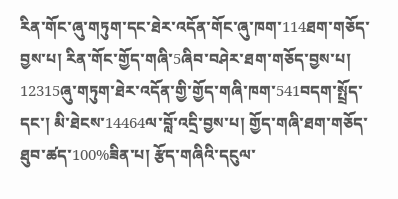རིན་གོང་ཞུ་གཏུག་དང་ཐེར་འདོན་གོང་ཞུ་ཁག་114ཐག་གཅོད་བྱས་པ། རིན་གོང་གྱོད་གཞི་5ཞིབ་བཤེར་ཐག་གཅོད་བྱས་པ། 12315ཞུ་གཏུག་ཐེར་འདོན་གྱི་གྱོད་གཞི་ཁག་541བདག་སྤྲོད་དང་། མི་ཐེངས་14464ལ་བློ་འདྲི་བྱས་པ། གྱོད་གཞི་ཐག་གཅོད་ཐུབ་ཚད་100%ཟིན་པ། རྩོད་གཞིའི་དངུལ་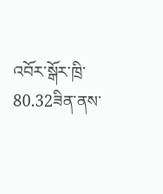འབོར་སྒོར་ཁྲི་80.32ཟིན་ནས་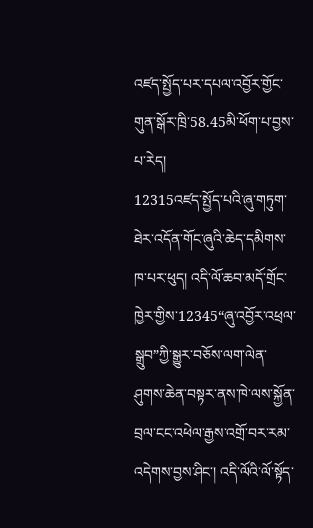འཛད་སྤྱོད་པར་དཔལ་འབྱོར་གྱོང་གུན་སྒོར་ཁྲི་58.45མི་ཕོག་པ་བྱས་པ་རེད།
12315འཛད་སྤྱོད་པའི་ཞུ་གཏུག་ཐེར་འདོན་གོང་ཞུའི་ཆེད་དམིགས་ཁ་པར་ཕུད། འདི་ལོ་ཆབ་མདོ་གྲོང་ཁྱེར་གྱིས་12345“ཞུ་འབྱོར་འཕྲལ་སྒྲུབ”ཀྱི་སྒྱུར་བཅོས་ལག་ལེན་ཤུགས་ཆེན་བསྟར་ནས་ཁེ་ལས་སྐྱོན་བྲལ་ངང་འཕེལ་རྒྱས་འགྲོ་བར་རམ་འདེགས་བྱས་ཤིང་། འདི་ལོའི་ལོ་སྟོད་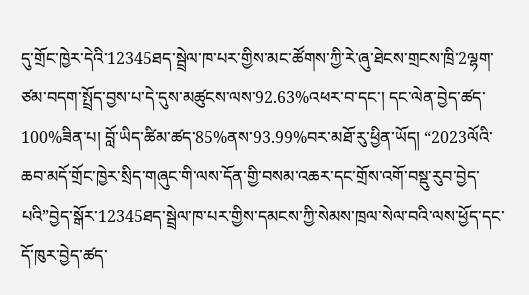དུ་གྲོང་ཁྱེར་དེའི་12345ཐད་སྦྲེལ་ཁ་པར་གྱིས་མང་ཚོགས་ཀྱི་རེ་ཞུ་ཐེངས་གྲངས་ཁྲི་2ལྷག་ཙམ་བདག་སྤྲོད་བྱས་པ་དེ་དུས་མཚུངས་ལས་92.63%འཕར་བ་དང་། དང་ལེན་བྱེད་ཚད་100%ཟིན་པ། བློ་ཡིད་ཚིམ་ཚད་85%ནས་93.99%བར་མཐོ་རུ་ཕྱིན་ཡོད། “2023ལོའི་ཆབ་མདོ་གྲོང་ཁྱེར་སྲིད་གཞུང་གི་ལས་དོན་གྱི་བསམ་འཆར་དང་གྲོས་འགོ་བསྡུ་རུབ་བྱེད་པའི”བྱེད་སྒོར་12345ཐད་སྦྲེལ་ཁ་པར་གྱིས་དམངས་ཀྱི་སེམས་ཁྲལ་སེལ་བའི་ལས་ཕྱོད་དང་དོ་ཁུར་བྱེད་ཚད་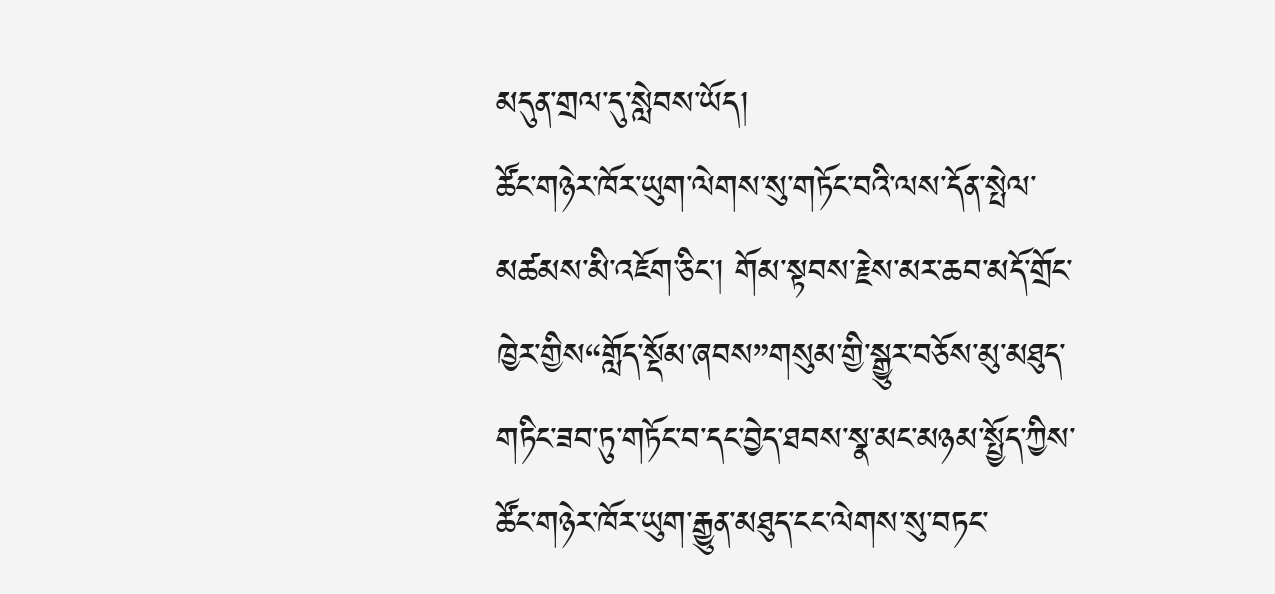མདུན་གྲལ་དུ་སླེབས་ཡོད།
ཚོང་གཉེར་ཁོར་ཡུག་ལེགས་སུ་གཏོང་བའི་ལས་དོན་སྤེལ་མཚམས་མི་འཇོག་ཅིང་། གོམ་སྟབས་རྗེས་མར་ཆབ་མདོ་གྲོང་ཁྱེར་གྱིས“གློད་སྡོམ་ཞབས”གསུམ་གྱི་སྒྱུར་བཅོས་མུ་མཐུད་གཏིང་ཟབ་ཏུ་གཏོང་བ་དང་བྱེད་ཐབས་སྣ་མང་མཉམ་སྤྱོད་ཀྱིས་ཚོང་གཉེར་ཁོར་ཡུག་རྒྱུན་མཐུད་ངང་ལེགས་སུ་བཏང་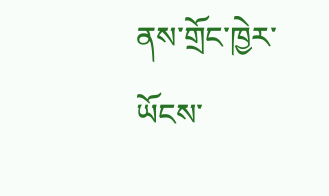ནས་གྲོང་ཁྱེར་ཡོངས་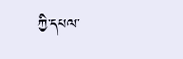ཀྱི་དཔལ་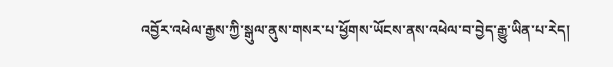འབྱོར་འཕེལ་རྒྱས་ཀྱི་སྒུལ་ནུས་གསར་པ་ཕྱོགས་ཡོངས་ནས་འཕེལ་བ་བྱེད་རྒྱུ་ཡིན་པ་རེད།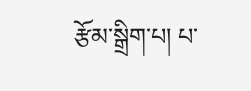རྩོམ་སྒྲིག་པ། པ་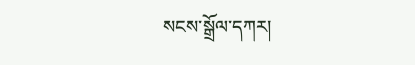སངས་སྒྲོལ་དཀར།